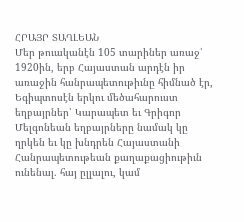ՀՐԱՅՐ ՏԱՂԼԵԱՆ
Մեր թուականէն 105 տարիներ առաջ՝ 1920ին, երբ Հայաստան արդէն իր առաջին հանրապետութիւնը հիմնած էր, Եգիպտոսէն երկու մեծահարուստ եղբայրներ՝ Կարապետ եւ Գրիգոր Մելգոնեան եղբայրները նամակ կը ղրկեն եւ կը խնդրեն Հայաստանի Հանրապետութեան քաղաքացիութիւն ունենալ. հայ ըլլալու, կամ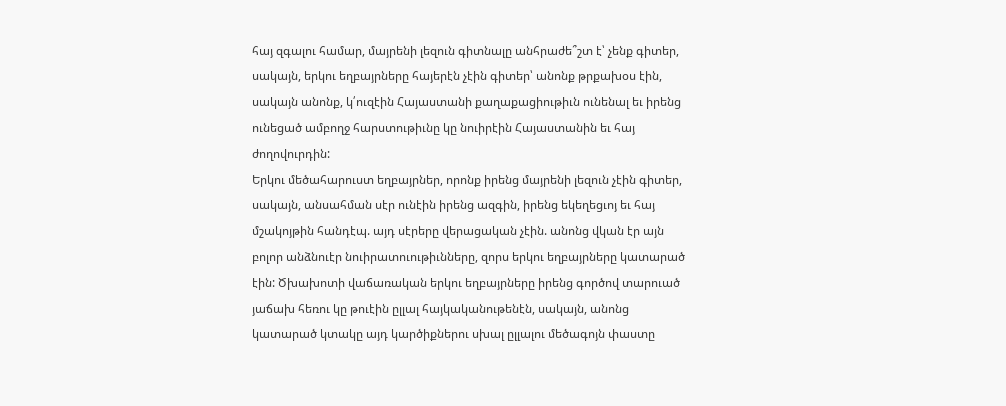հայ զգալու համար, մայրենի լեզուն գիտնալը անհրաժե՞շտ է՝ չենք գիտեր, սակայն, երկու եղբայրները հայերէն չէին գիտեր՝ անոնք թրքախօս էին, սակայն անոնք, կ՛ուզէին Հայաստանի քաղաքացիութիւն ունենալ եւ իրենց ունեցած ամբողջ հարստութիւնը կը նուիրէին Հայաստանին եւ հայ ժողովուրդին:
Երկու մեծահարուստ եղբայրներ, որոնք իրենց մայրենի լեզուն չէին գիտեր, սակայն, անսահման սէր ունէին իրենց ազգին, իրենց եկեղեցւոյ եւ հայ մշակոյթին հանդէպ. այդ սէրերը վերացական չէին. անոնց վկան էր այն բոլոր անձնուէր նուիրատուութիւնները, զորս երկու եղբայրները կատարած էին: Ծխախոտի վաճառական երկու եղբայրները իրենց գործով տարուած յաճախ հեռու կը թուէին ըլլալ հայկականութենէն, սակայն, անոնց կատարած կտակը այդ կարծիքներու սխալ ըլլալու մեծագոյն փաստը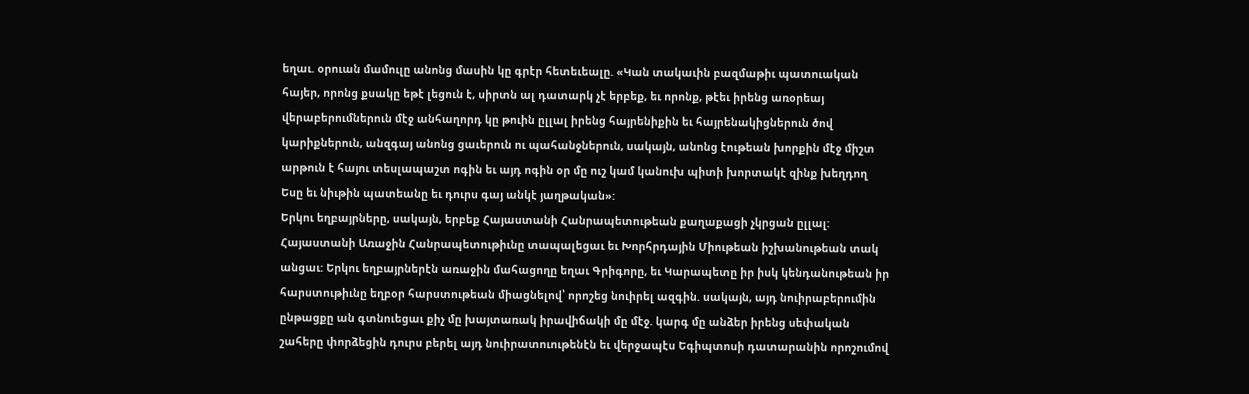եղաւ. օրուան մամուլը անոնց մասին կը գրէր հետեւեալը. «Կան տակաւին բազմաթիւ պատուական հայեր, որոնց քսակը եթէ լեցուն է, սիրտն ալ դատարկ չէ երբեք, եւ որոնք, թէեւ իրենց առօրեայ վերաբերումներուն մէջ անհաղորդ կը թուին ըլլալ իրենց հայրենիքին եւ հայրենակիցներուն ծով կարիքներուն, անզգայ անոնց ցաւերուն ու պահանջներուն, սակայն, անոնց էութեան խորքին մէջ միշտ արթուն է հայու տեսլապաշտ ոգին եւ այդ ոգին օր մը ուշ կամ կանուխ պիտի խորտակէ զինք խեղդող Եսը եւ նիւթին պատեանը եւ դուրս գայ անկէ յաղթական»:
Երկու եղբայրները, սակայն, երբեք Հայաստանի Հանրապետութեան քաղաքացի չկրցան ըլլալ: Հայաստանի Առաջին Հանրապետութիւնը տապալեցաւ եւ Խորհրդային Միութեան իշխանութեան տակ անցաւ: Երկու եղբայրներէն առաջին մահացողը եղաւ Գրիգորը, եւ Կարապետը իր իսկ կենդանութեան իր հարստութիւնը եղբօր հարստութեան միացնելով՝ որոշեց նուիրել ազգին. սակայն, այդ նուիրաբերումին ընթացքը ան գտնուեցաւ քիչ մը խայտառակ իրավիճակի մը մէջ. կարգ մը անձեր իրենց սեփական շահերը փորձեցին դուրս բերել այդ նուիրատուութենէն եւ վերջապէս Եգիպտոսի դատարանին որոշումով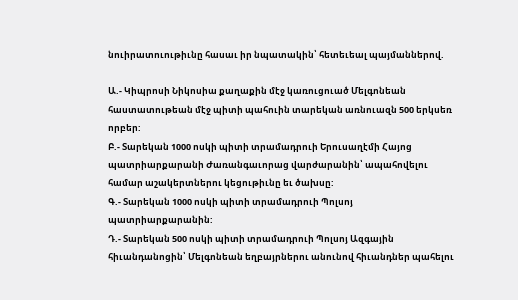նուիրատուութիւնը հասաւ իր նպատակին՝ հետեւեալ պայմաններով.

Ա.- Կիպրոսի Նիկոսիա քաղաքին մէջ կառուցուած Մելգոնեան հաստատութեան մէջ պիտի պահուին տարեկան առնուազն 500 երկսեռ որբեր:
Բ.- Տարեկան 1000 ոսկի պիտի տրամադրուի Երուսաղէմի Հայոց պատրիարքարանի Ժառանգաւորաց վարժարանին՝ ապահովելու համար աշակերտներու կեցութիւնը եւ ծախսը:
Գ.- Տարեկան 1000 ոսկի պիտի տրամադրուի Պոլսոյ պատրիարքարանին:
Դ.- Տարեկան 500 ոսկի պիտի տրամադրուի Պոլսոյ Ազգային հիւանդանոցին՝ Մելգոնեան եղբայրներու անունով հիւանդներ պահելու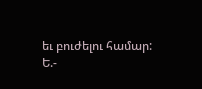եւ բուժելու համար:
Ե.-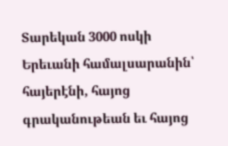Տարեկան 3000 ոսկի Երեւանի համալսարանին՝ հայերէնի, հայոց գրականութեան եւ հայոց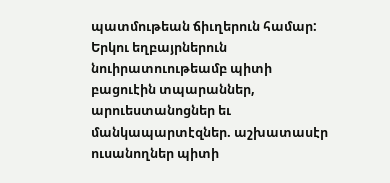պատմութեան ճիւղերուն համար:
Երկու եղբայրներուն նուիրատուութեամբ պիտի բացուէին տպարաններ, արուեստանոցներ եւ մանկապարտէզներ. աշխատասէր ուսանողներ պիտի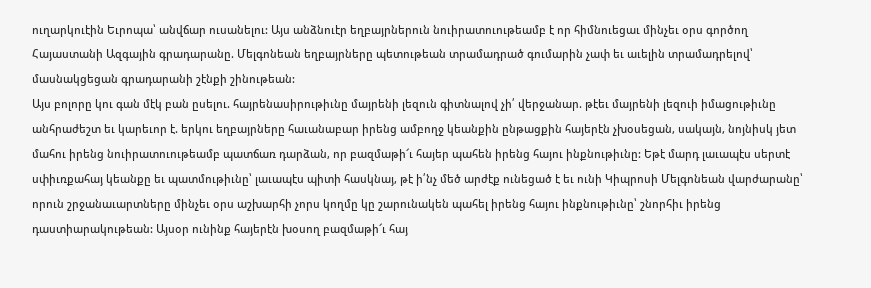ուղարկուէին Եւրոպա՝ անվճար ուսանելու: Այս անձնուէր եղբայրներուն նուիրատուութեամբ է որ հիմնուեցաւ մինչեւ օրս գործող Հայաստանի Ազգային գրադարանը. Մելգոնեան եղբայրները պետութեան տրամադրած գումարին չափ եւ աւելին տրամադրելով՝ մասնակցեցան գրադարանի շէնքի շինութեան:
Այս բոլորը կու գան մէկ բան ըսելու. հայրենասիրութիւնը մայրենի լեզուն գիտնալով չի՛ վերջանար. թէեւ մայրենի լեզուի իմացութիւնը անհրաժեշտ եւ կարեւոր է. երկու եղբայրները հաւանաբար իրենց ամբողջ կեանքին ընթացքին հայերէն չխօսեցան, սակայն, նոյնիսկ յետ մահու իրենց նուիրատուութեամբ պատճառ դարձան, որ բազմաթի՜ւ հայեր պահեն իրենց հայու ինքնութիւնը: Եթէ մարդ լաւապէս սերտէ սփիւռքահայ կեանքը եւ պատմութիւնը՝ լաւապէս պիտի հասկնայ, թէ ի՛նչ մեծ արժէք ունեցած է եւ ունի Կիպրոսի Մելգոնեան վարժարանը՝ որուն շրջանաւարտները մինչեւ օրս աշխարհի չորս կողմը կը շարունակեն պահել իրենց հայու ինքնութիւնը՝ շնորհիւ իրենց դաստիարակութեան: Այսօր ունինք հայերէն խօսող բազմաթի՜ւ հայ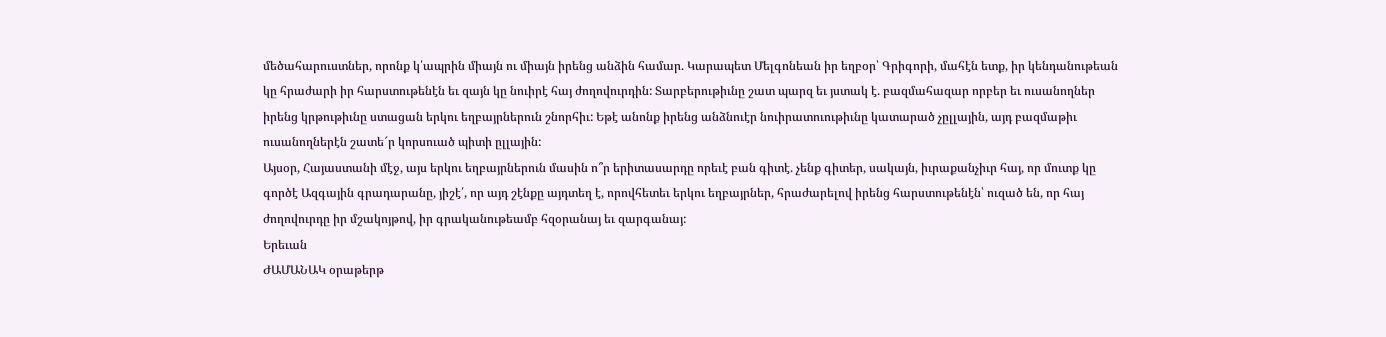մեծահարուստներ, որոնք կ՛ապրին միայն ու միայն իրենց անձին համար. Կարապետ Մելգոնեան իր եղբօր՝ Գրիգորի, մահէն ետք, իր կենդանութեան կը հրաժարի իր հարստութենէն եւ զայն կը նուիրէ հայ ժողովուրդին: Տարբերութիւնը շատ պարզ եւ յստակ է. բազմահազար որբեր եւ ուսանողներ իրենց կրթութիւնը ստացան երկու եղբայրներուն շնորհիւ: Եթէ անոնք իրենց անձնուէր նուիրատուութիւնը կատարած չըլլային, այդ բազմաթիւ ուսանողներէն շատե՜ր կորսուած պիտի ըլլային:
Այսօր, Հայաստանի մէջ, այս երկու եղբայրներուն մասին ո՞ր երիտասարդը որեւէ բան գիտէ. չենք գիտեր, սակայն, իւրաքանչիւր հայ, որ մուտք կը գործէ Ազգային գրադարանը, յիշէ՛, որ այդ շէնքը այդտեղ է, որովհետեւ երկու եղբայրներ, հրաժարելով իրենց հարստութենէն՝ ուզած են, որ հայ ժողովուրդը իր մշակոյթով, իր գրականութեամբ հզօրանայ եւ զարգանայ:
Երեւան
ԺԱՄԱՆԱԿ օրաթերթ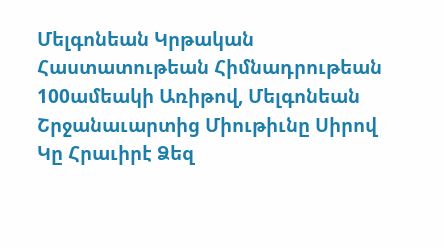Մելգոնեան Կրթական Հաստատութեան Հիմնադրութեան 100ամեակի Առիթով, Մելգոնեան Շրջանաւարտից Միութիւնը Սիրով Կը Հրաւիրէ Ձեզ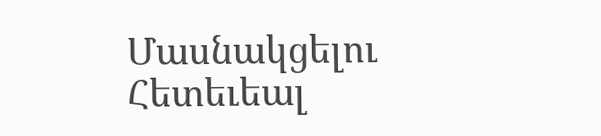Մասնակցելու Հետեւեալ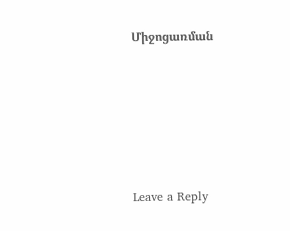Միջոցառման





Leave a Reply